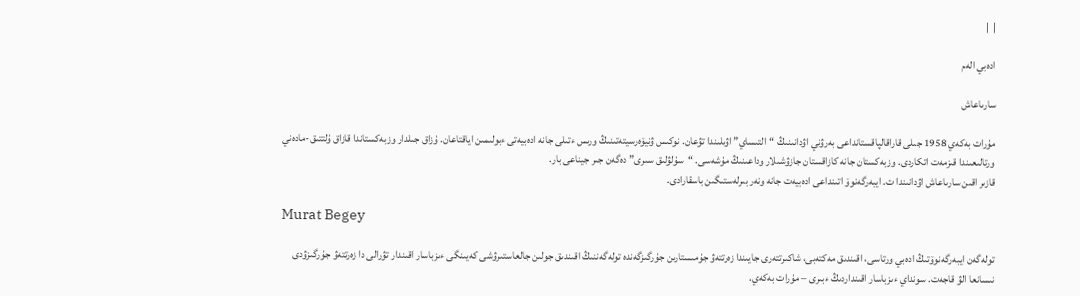|  |

ادەبي الەم

سارىاعاش

مۇرات بەكەي 1958 جىلى قاراقالپاقستانداعى بەرۋني اۋدانىنىڭ “التىساي” اۋىلىندا تۋعان. نوكىس ۋنيۆەرسيتەتىنىڭ ورىس ءتىلى جانە ادەبيەتى ءبولىمىن اياقتاعان. ۇزاق جىلدار وزبەكستاندا قازاق ۇلتتىق-مادەني ورتالىعىندا قىزمەت اتكاردى. وزبەكستان جانە كازاقستان جازۋشىلار وداعىنىڭ مۇشەسى. “سۇلۋلىق سىرى” دەگەن جىر جيناعى بار.
قازىر اقىن سارىاعاش اۋدانىندا ت. ايبەرگەنوۆ اتىنداعى ادەبيەت جانە ونەر بىرلەستىگىن باسقارادى.

Murat Begey

تولەگەن ايبەرگەنوۆتىڭ ادەبي ورتاسى، اقىندىق مەكتەبى، شاكىرتتەرى جايىندا زەرتتەۋ جۇمىستارىن جۇرگىزگەندە تولەگەننىڭ اقىندىق جولىن جالعاستىرۋشى كەيىنگى ءىزباسار اقىندار تۋرالى دا زەرتتەۋ جۇرگىزۋدى نىسانعا الۋ قاجەت. سونداي ءىزباسار اقىنداردىڭ ءبىرى – مۇرات بەكەي.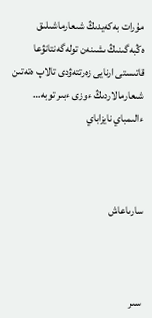مۇرات بەكەيدىڭ شىعارماشىلىق ەڭبەگىنىڭ ىشىنەن تولەگەنتانۋعا قاتىستى ارنايى زەرتتەۋدى تالاپ ەتەتىن  شىعارمالاردىڭ ءوزى ءبىر توبە…     ءالىمباي نايزاباي



سارىاعاش



سىر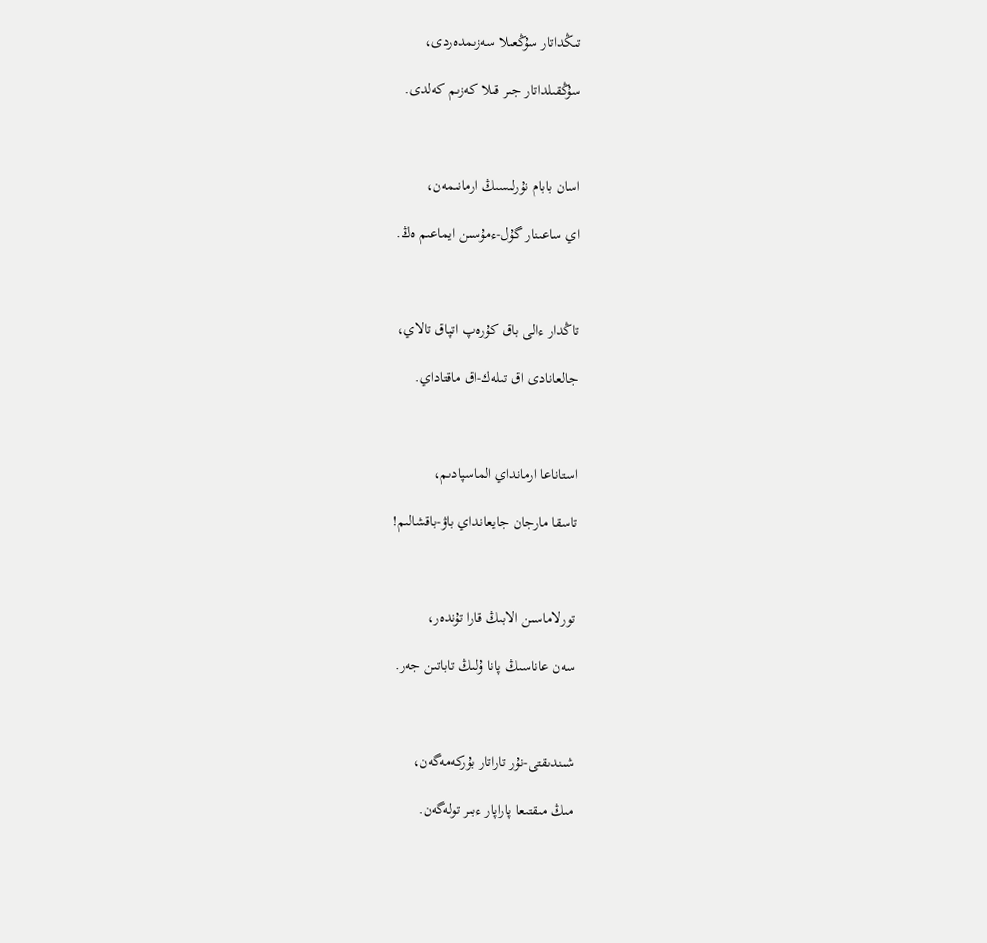تىڭداتار سۇڭعىلا سەزىمدەردى،

سۇڭقىلداتار جىر قىلا كەزىم كەلدى.



اسان بابام نۇرلىسىڭ ارمانىمەن،

اي ساعىنار گۇل-ءمۇسىن ايماعىم ەڭ.



تاڭدار ءالى باق كۇرەپ اتپاق تالاي،

جالعانادى اق تىلەك-اق ماقتاداي.



استاناعا ارمانداي الماسپادىم،

تاسقا مارجان جايعانداي باۋ-باقشالىم!



تورلاماسىن الابىڭ قارا تۇندەر،

سەن عاناسىڭ پانا ۇلىڭ تاباتىن جەر.



شىندىقتى-نۇر تاراتار بۇركەمەگەن،

مىڭ مىقتىعا پاراپار ءبىر تولەگەن.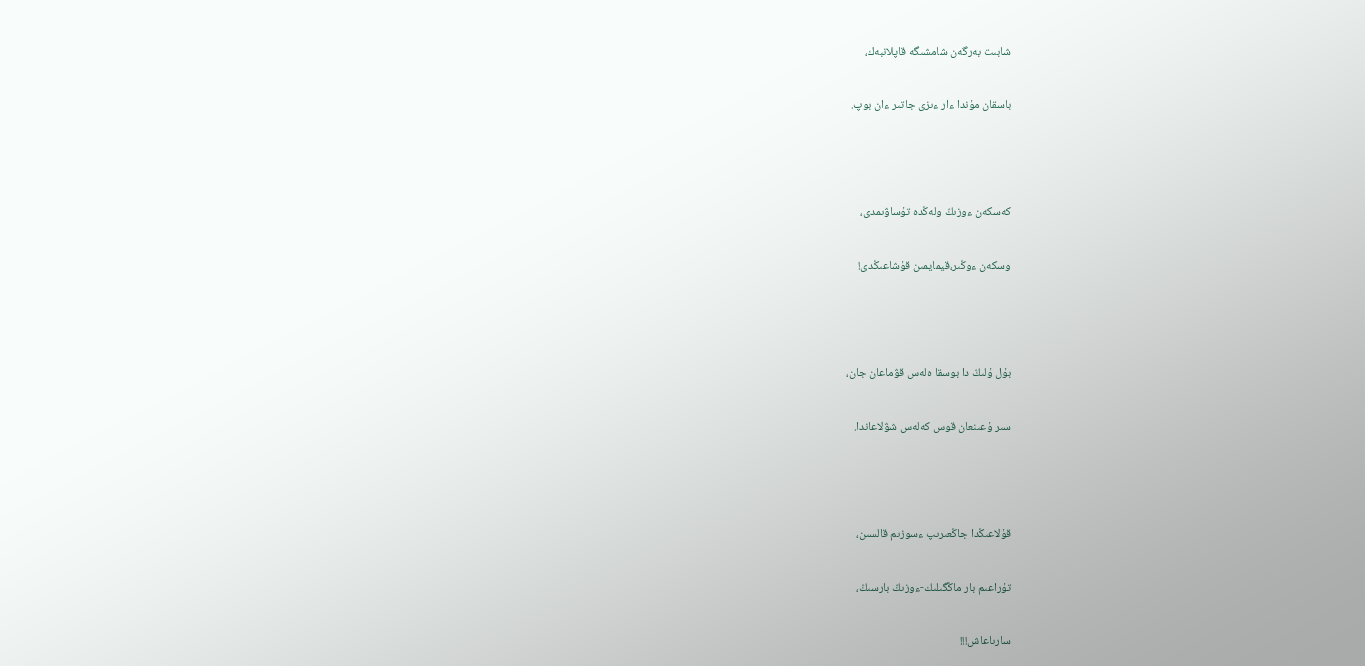شابىت بەرگەن شامشىگە قاپلانبەك،

باسقان مۇندا ءار ءىزى جاتىر ءان بوپ.



كەسكەن ءوزىڭ ولەڭدە تۇساۋىمدى،

وسكەن ءوڭىر،قيمايمىن قۇشاعىڭدى!



بۇل ۇلىڭ دا بوسقا ەلەس قۋماعان جان،

سىر ۇعىنعان قوس كەلەس شۋلاعاندا.



قۇلاعىڭدا جاڭعىرىپ ءسوزىم قالسىن،

تۇراعىم بار ماڭگىلىك-ءوزىڭ بارسىڭ،

سارىاعاش!!!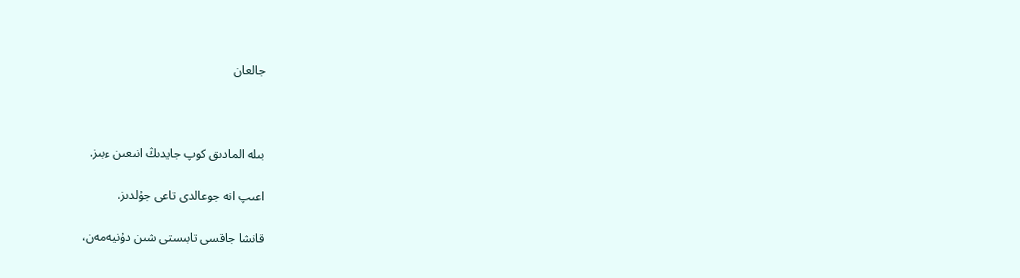جالعان



بىلە المادىق كوپ جايدىڭ انىعىن ءبىز.

اعىپ انە جوعالدى تاعى جۇلدىز.

قانشا جاقسى تابىستى شىن دۇنيەمەن،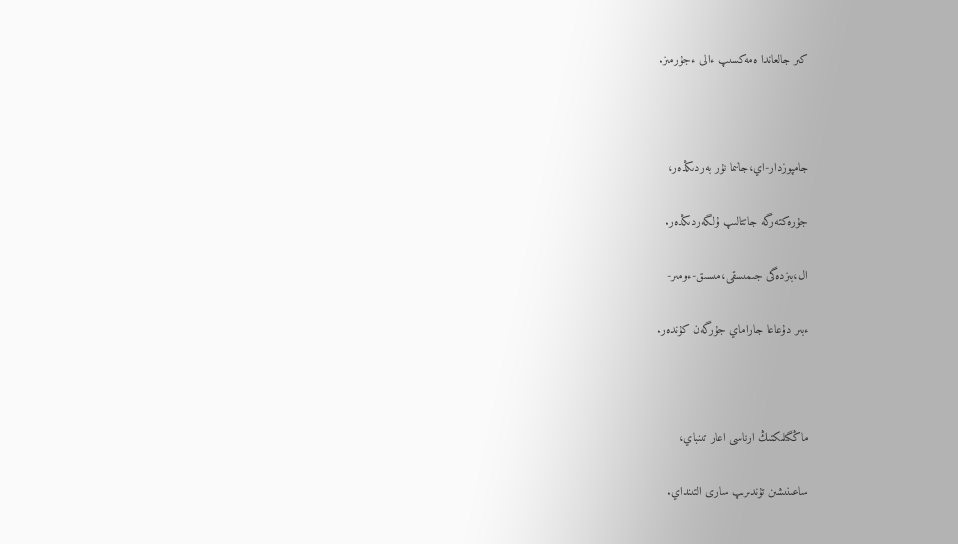كىر جالعاندا ەمەكسىپ ءالى ءجۇرمىز.



جامپوزدار-اي،جانىما نۇر بەردىڭدەر،

جۇرەكتەرگە جاتتالىپ ۇلگەردىڭدەر.

ال،بىزدەگى جىمىسقى،مىسىق-ءومىر-

ءبىر دۇعاعا جاراماي جۇرگەن كۇندەر.



ماڭگىلىكتىڭ ارناسى اعار تىنباي،

ساعىنىشىن تۇندىرىپ سارى التىنداي.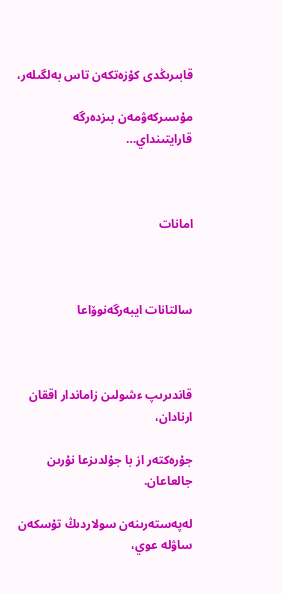قابىرىڭدى كۇزەتكەن تاس بەلگىلەر،

مۇسىركەۋمەن بىزدەرگە قارايتىنداي…



امانات



سالتانات ايبەرگەنوۆاعا



قاندىرىپ ءشولىن زاماندار اققان ارنادان،

جۇرەكتەر از با جۇلدىزعا نۇرىن جالعاعان.

لەپەستەرىنەن سولاردىڭ تۇسكەن ساۋلە عوي،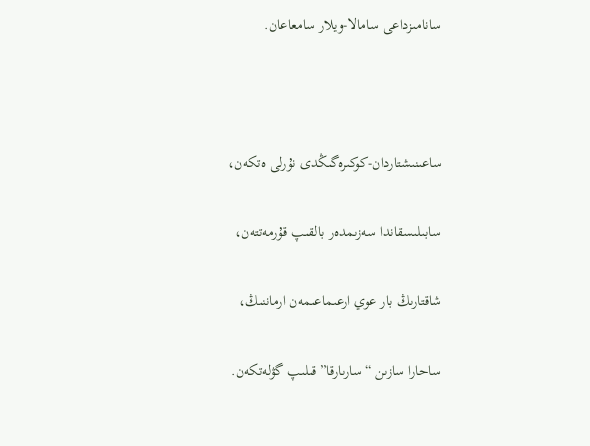سانامىزداعى سامالا-ويلار سامعاعان.



ساعىنىشتاردان-كوكىرەگىڭدى نۇرلى ەتكەن،

سابىلىسقاندا سەزىمدەر بالقىپ قۇرمەتتەن،

شاقتارىڭ بار عوي ارعىماعىمەن ارماننىڭ،

ساحارا سازىن “سارىارقا”قىلىپ گۋلەتكەن.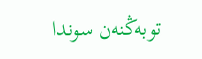توبەڭنەن سوندا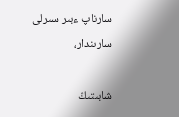سارناپ ءبىر سىرلى سارىندار،

شابىتىڭ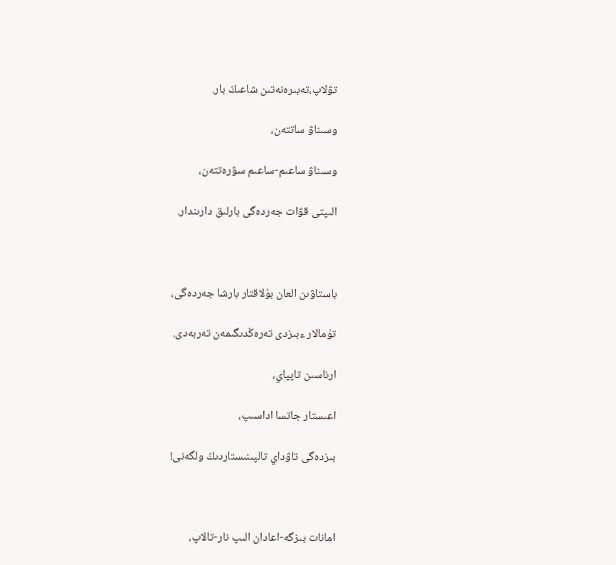تۋلاپ،تەبىرەنەتىن شاعىڭ بار.

وسىناۋ ساتتەن،

وسىناۋ ساعىم-ساعىم سۋرەتتەن،

الىپتى قۋات جەردەگى بارلىق دارىندار.



باستاۋىن العان بۇلاقتار بارشا جەردەگى،

تۇمالار ءبىزدى تەرەڭدىگىمەن تەربەدى.

ارناسىن تاپپاي،

اعىستار جاتسا اداسىپ،

بىزدەگى تاۋداي تالپىنىستاردىڭ ولگەنى!



امانات بىزگە-اعادان الىپ نار-تالاپ،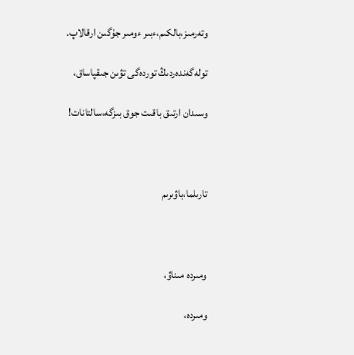وتەرمىز،بالكىم،ءبىر ءومىر جۇگىن ارقالاپ.

تولەگەندەردىڭ توردەگى تۋىن جىقپاساق،

وسىدان ارتىق باقىت جوق بىزگە،سالتانات!



تارىلما،باۋىرىم



ومىردە مىناۋ،

ومىردە،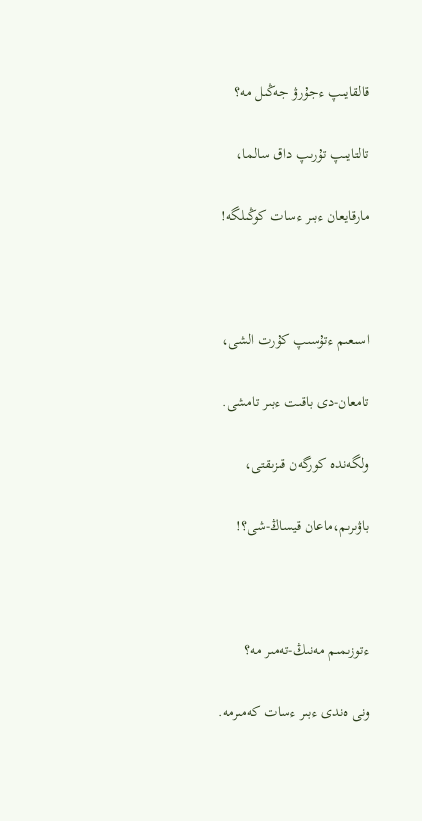قالقايىپ ءجۇرۋ جەڭىل مە؟

تالتايىپ تۇرىپ داق سالما،

مارقايعان ءبىر ءسات كوڭىلگە!



اسىعىم ءتۇسىپ كۇرت الشى،

تامعان-دى باقىت ءبىر تامشى.

ولگەندە كورگەن قىزىقتى،

باۋىرىم،ماعان قيساڭ-شى؟!



ءتوزىمىم مەنىڭ-تەمىر مە؟

ونى ەندى ءبىر ءسات كەمىرمە.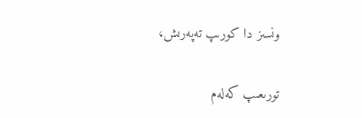ونسىز دا كورىپ تەپەرىش،

تورىعىپ كەلەم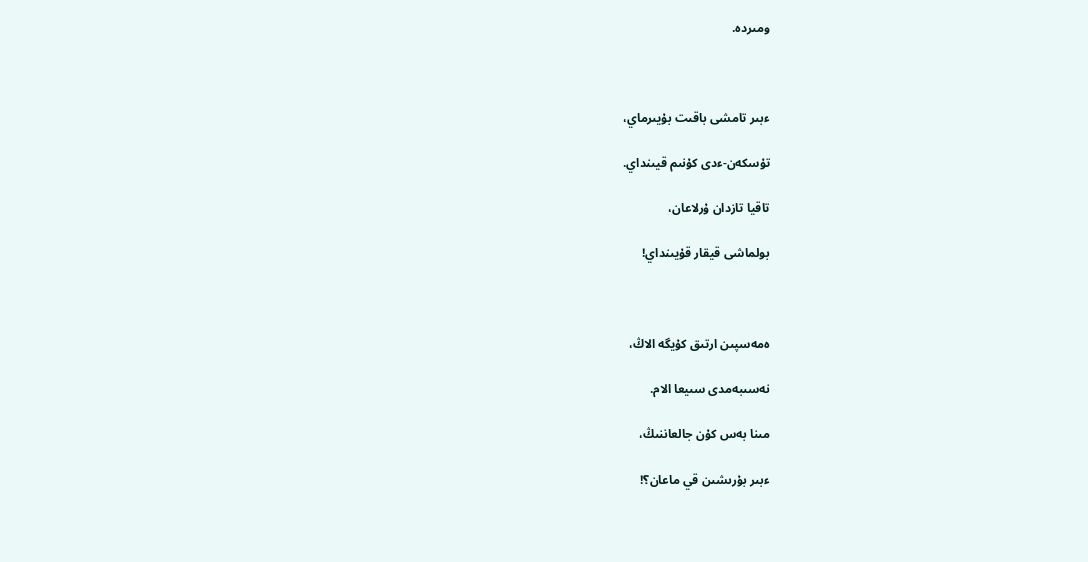ومىردە.



ءبىر تامشى باقىت بۇيىرماي،

تۇسكەن-ءدى كۇنىم قيىنداي.

تاقيا تازدان ۇرلاعان،

بولماشى قيقار قۇيىنداي!



ەمەسپىن ارتىق كۇيگە الاڭ،

نەسىبەمدى سىيعا الام.

مىنا بەس كۇن جالعاننىڭ،

ءبىر بۇرىشىن قي ماعان؟!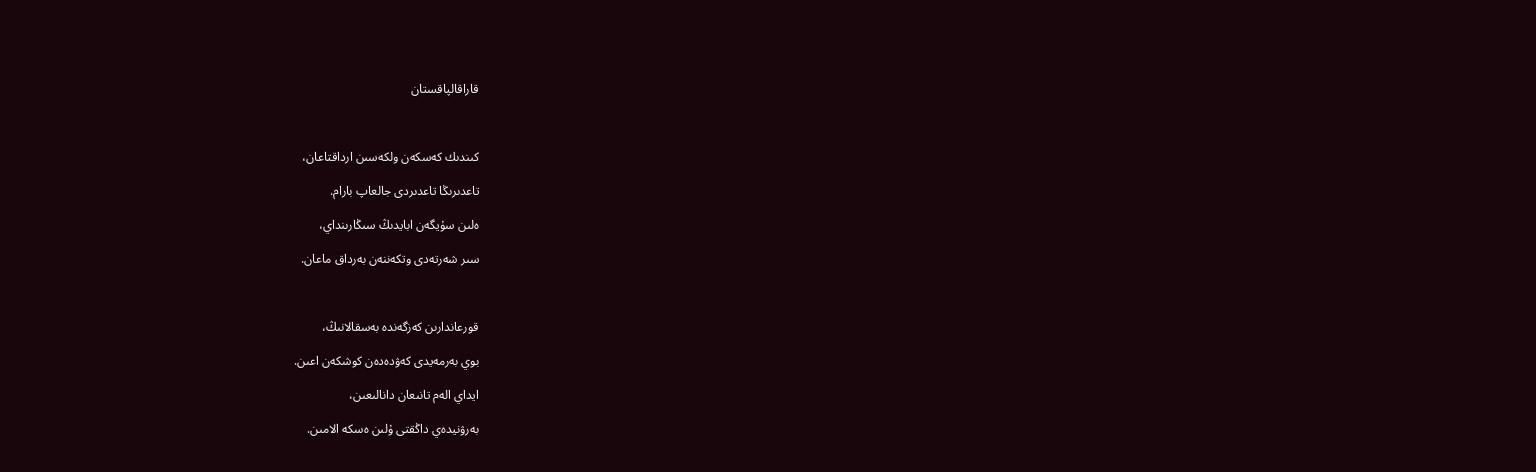قاراقالپاقستان



كىندىك كەسكەن ولكەسىن ارداقتاعان،

تاعدىرىڭا تاعدىردى جالعاپ بارام.

ەلىن سۇيگەن ابايدىڭ سىڭارىنداي،

سىر شەرتەدى وتكەننەن بەرداق ماعان.



قورعاندارىن كەزگەندە بەسقالانىڭ،

بوي بەرمەيدى كەۋدەدەن كوشكەن اعىن.

ايداي الەم تانىعان دانالىعىن،

بەرۋنيدەي داڭقتى ۇلىن ەسكە الامىن.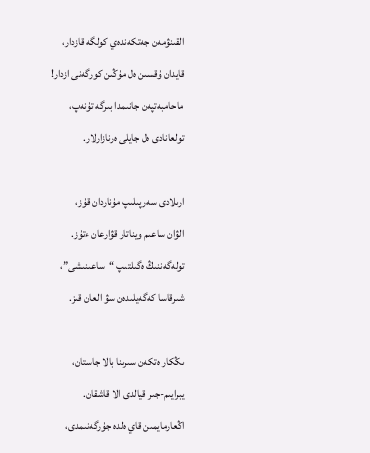القىنۋمەن جەتكەندەي كولگە قازدار،

قايدان ۇقسىن ەل مۇڭىن كورگەنى ازدار!

ماحامبەتپەن جانىمدا بىرگە تۇنەپ،

تولعانادى ەل جايلى ەرنازارلار.



ارىلادى سەرپىلىپ مۇناردان قۇز،

الۋان ساعىم ويناتار قۋارعان ءتۇز.

تولەگەننىڭ ەگىلتىپ “ساعىنىشى”،

شىرقاسا كەگەيلىدەن سۋ العان قىز.



ىڭكار ەتكەن سىرىنا بالا جاستان،

يبرايىم-جىر قيالدى الا قاشقان.

اڭعارمايمىن قاي ەلدە جۇرگەنىمدى،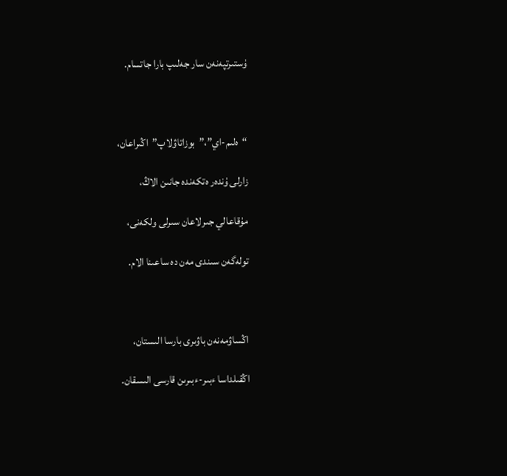ۇستىرتپەنەن سار جەلىپ بارا جاتسام.



“ەلىم-اي”،”بوزاتاۋلاپ”اڭىراعان،

زارلى ۇندەر ەتكەندە جانىن الاڭ،

مۇقاعالي جىرلاعان سىرلى ولكەنى،

تولەگەن سىندى مەن دە ساعىنا الام.



اڭساۋمەنەن باۋىرى بارسا الىستان،

اڭقىلداسا ءبىر-ءبىرىن قارسى الىسقان.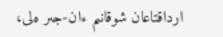ارداقتاعان شوقانىم ءان-جىر ەلى،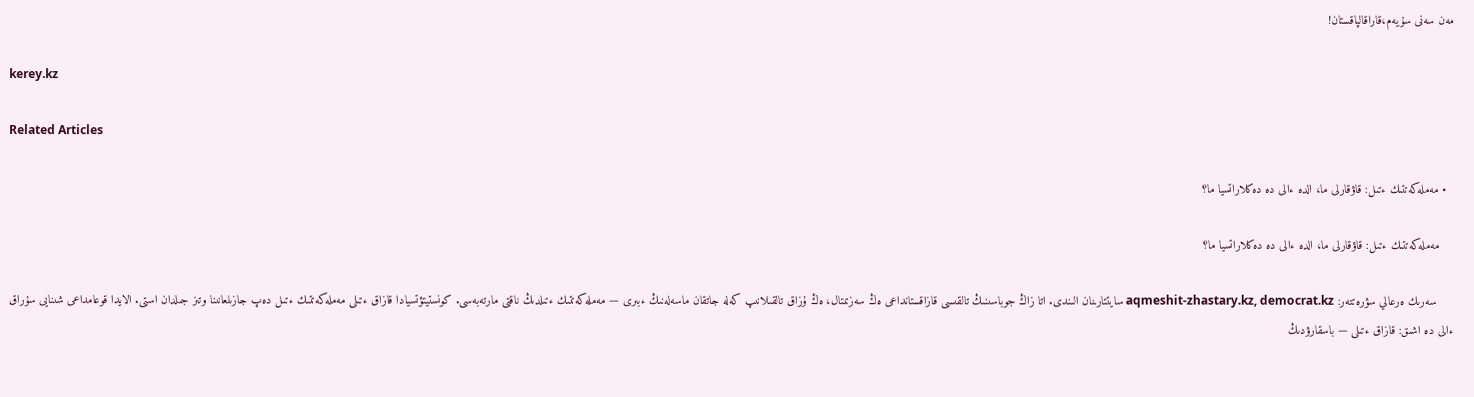مەن سەنى سۇيەم،قاراقالپاقستان!

kerey.kz

Related Articles

  • مەملەكەتتىك ءتىل: قاۋقارلى ما، الدە ءالى دە دەكلاراتسيا ما؟

    مەملەكەتتىك ءتىل: قاۋقارلى ما، الدە ءالى دە دەكلاراتسيا ما؟

     سەرىك ەرعالي سۋرەتتەر: aqmeshit-zhastary.kz, democrat.kz سايتتارىنان الىندى. اتا زاڭ جوباسىنىڭ تالقىسى قازاقستانداعى ەڭ سەزىمتال، ەڭ ۇزاق تالقىلانىپ كەلە جاتقان ماسەلەنىڭ ءبىرى — مەملەكەتتىك ءتىلدىڭ ناقتى مارتەبەسى. كونستيتۋتسيادا قازاق ءتىلى مەملەكەتتىك ءتىل دەپ جازىلعانىنا وتىز جىلدان استى. الايدا قوعامداعى شىنايى سۇراق ءالى دە اشىق: قازاق ءتىلى — باسقارۋدىڭ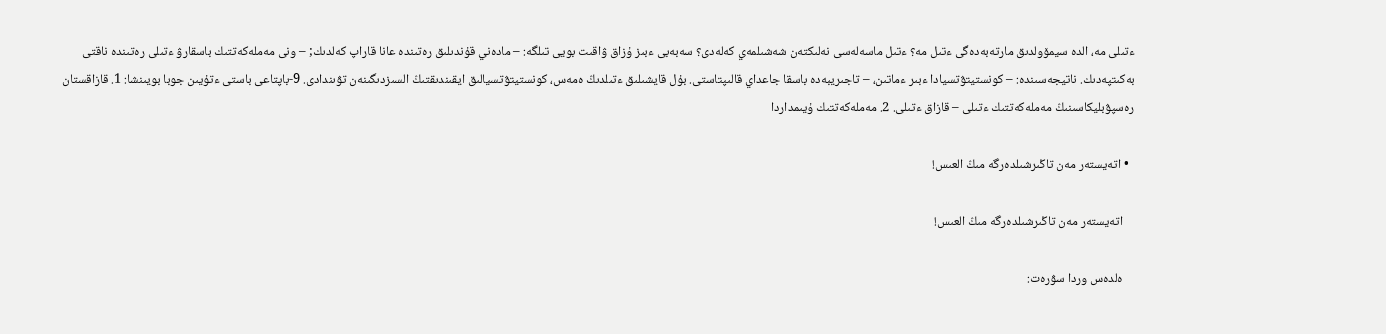ءتىلى مە، الدە سيمۆولدىق مارتەبەدەگى ءتىل مە؟ ءتىل ماسەلەسى نەلىكتەن شەشىلمەي كەلەدى؟ سەبەبى ءبىز ۇزاق ۋاقىت بويى تىلگە: – مادەني قۇندىلىق رەتىندە عانا قاراپ كەلدىك; – ونى مەملەكەتتىك باسقارۋ ءتىلى رەتىندە ناقتى بەكىتپەدىك. ناتيجەسىندە: – كونستيتۋتسيادا ءبىر ءماتىن، – تاجىريبەدە باسقا جاعداي قالىپتاستى. بۇل قايشىلىق ءتىلدىڭ ەمەس، كونستيتۋتسيالىق ايقىندىقتىڭ السىزدىگىنەن تۋىندادى. 9-باپتاعى باستى ءتۇيىن جوبا بويىنشا: 1. قازاقستان رەسپۋبليكاسىنىڭ مەملەكەتتىك ءتىلى – قازاق ءتىلى. 2. مەملەكەتتىك ۇيىمداردا

  • اتەيستەر مەن تاڭىرشىلدەرگە مىڭ العىس!

    اتەيستەر مەن تاڭىرشىلدەرگە مىڭ العىس!

    ەلدەس وردا سۋرەت: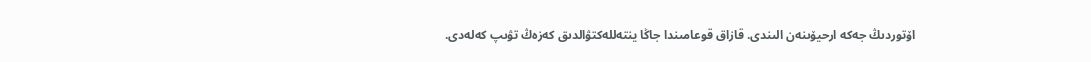اۆتوردىڭ جەكە ارحيۆىنەن الىندى. قازاق قوعامىندا جاڭا ينتەللەكتۋالدىق كەزەڭ تۋىپ كەلەدى.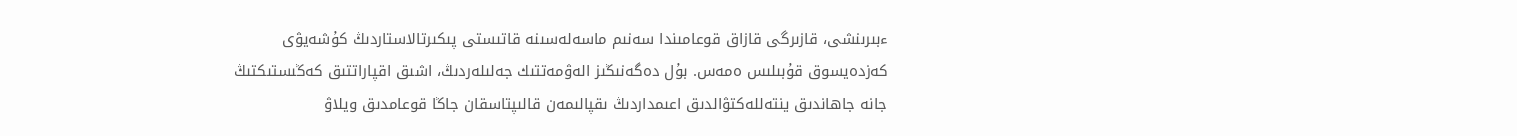ءبىرىنشى، قازىرگى قازاق قوعامىندا سەنىم ماسەلەسىنە قاتىستى پىكىرتالاستاردىڭ كۇشەيۋى كەزدەيسوق قۇبىلىس ەمەس. بۇل دەگەنىڭىز الەۋمەتتىك جەلىلەردىڭ، اشىق اقپاراتتىق كەڭىستىكتىڭ جانە جاھاندىق ينتەللەكتۋالدىق اعىمداردىڭ ىقپالىمەن قالىپتاسقان جاڭا قوعامدىق ويلاۋ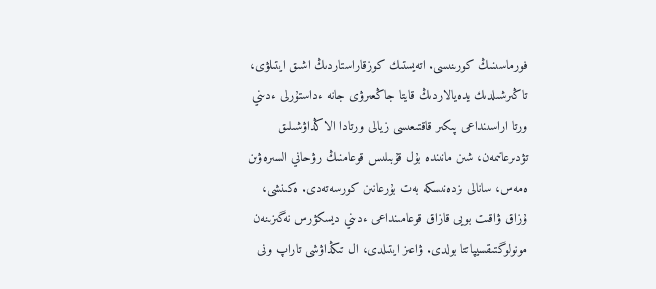فورماسىنىڭ كورىنىسى. اتەيستىك كوزقاراستاردىڭ اشىق ايتىلۋى، تاڭىرشىلدىك يدەيالاردىڭ قايتا جاڭعىرۋى جانە ءداستۇرلى ءدىني ورتا اراسىنداعى پىكىر قاقتىعىسى زيالى ورتادا الاڭداۋشىلىق تۋدىرعانىمەن، شىن مانىندە بۇل قۇبىلىس قوعامنىڭ رۋحاني السىرەۋىن ەمەس، سانالى ىزدەنىسكە بەت بۇرعانىن كورسەتەدى. ەكىنشى، ۇزاق ۋاقىت بويى قازاق قوعامىنداعى ءدىني ديسكۋرس نەگىزىنەن مونولوگتىقسيپاتتا بولدى. ۋاعىز ايتىلدى، ال تىڭداۋشى تاراپ ونى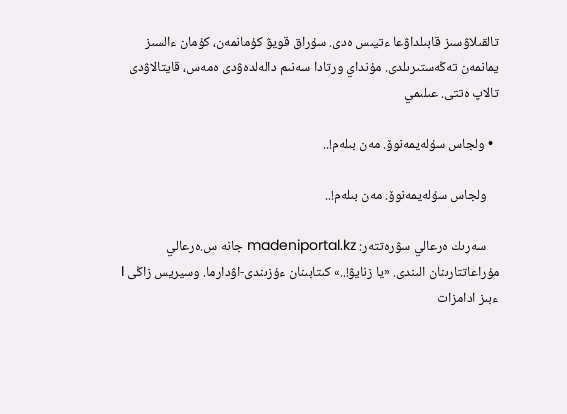تالقىلاۋسىز قابىلداۋعا ءتيىس ەدى. سۇراق قويۋ كۇمانمەن، كۇمان ءالسىز يمانمەن تەڭەستىرىلدى. مۇنداي ورتادا سەنىم دالەلدەۋدى ەمەس، قايتالاۋدى تالاپ ەتتى. عىلىمي

  • ولجاس سۇلەيمەنوۆ. مەن بىلەم!..

    ولجاس سۇلەيمەنوۆ. مەن بىلەم!..

    سەرىك ەرعالي سۋرەتتەر: madeniportal.kz جانە س.ەرعالي مۇراعاتتارىنان الىندى. «يا زنايۋ!..» كىتابىنان ءۇزىندى-اۋدارما. وسيريس زاڭى I ءبىز ادامزات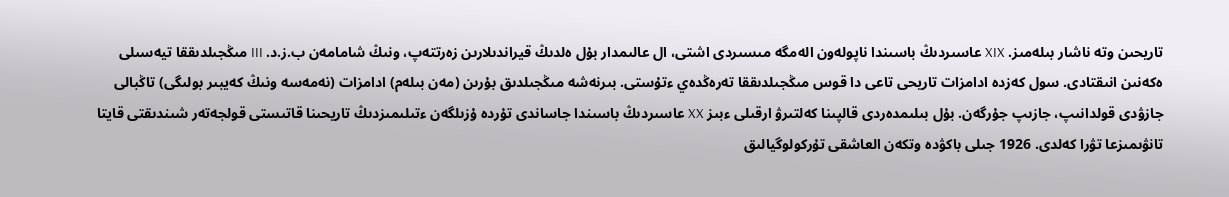تاريحىن وتە ناشار بىلەمىز. XIX عاسىردىڭ باسىندا ناپولەون الەمگە مىسىردى اشتى، ال عالىمدار بۇل ەلدىڭ قيراندىلارىن زەرتتەپ، ونىڭ شامامەن ب.ز.د. III مىڭجىلدىققا تيەسىلى ەكەنىن انىقتادى. سول كەزدە ادامزات تاريحى تاعى دا قوس مىڭجىلدىققا تەرەڭدەي ءتۇستى. بىرنەشە مىڭجىلدىق بۇرىن (مەن بىلەم) ادامزات (نەمەسە ونىڭ كەيبىر بولىگى) تاڭبالى جازۋدى قولدانىپ، جازىپ جۇرگەن. بۇل بىلىمدەردى قالپىنا كەلتىرۋ ارقىلى ءبىز XX عاسىردىڭ باسىندا جاساندى تۇردە ۇزىلگەن ءتىلىمىزدىڭ تاريحىنا قاتىستى قولجەتەر شىندىقتى قايتا تانۋىمىزعا تۋرا كەلدى. 1926 جىلى باكۋدە وتكەن العاشقى تۇركولوگيالىق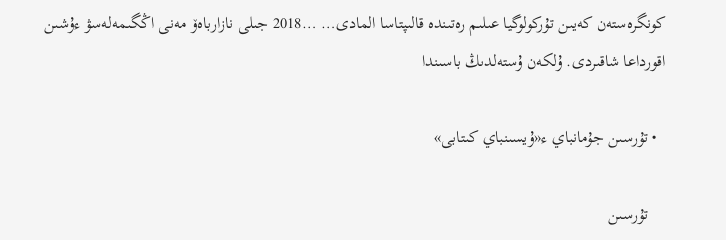كونگرەستەن كەيىن تۇركولوگيا عىلىم رەتىندە قالىپتاسا المادى… …2018 جىلى نازارباەۆ مەنى اڭگىمەلەسۋ ءۇشىن اقورداعا شاقىردى. ۇلكەن ۇستەلدىڭ باسىندا

  • تۇرسىن جۇمانباي ء«ۇيسىنباي كىتابى»

    تۇرسىن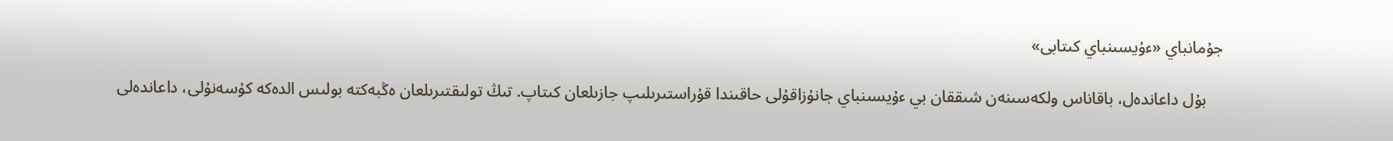جۇمانباي «ءۇيسىنباي كىتابى»

    بۇل داعاندەل، باقاناس ولكەسىنەن شىققان بي ءۇيسىنباي جانۇزاقۇلى حاقىندا قۇراستىرىلىپ جازىلعان كىتاپ. تىڭ تولىقتىرىلعان ەڭبەكتە بولىس الدەكە كۇسەنۇلى، داعاندەلى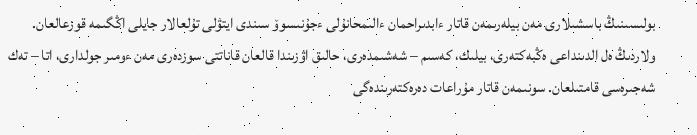بولىسىنىڭ باسشىلارى مەن بيلەرىمەن قاتار ءابدىراحمان ءالىمحانۇلى ءجۇنىسوۆ سىندى ايتۋلى تۇلعالار جايلى اڭگىمە قوزعالعان. ولاردىڭ ەل الدىنداعى ەڭبەكتەرى، بيلىك، كەسىم – شەشىمدەرى، حالىق اۋزىندا قالعان قاناتتى سوزدەرى مەن ءومىر جولدارى، اتا – تەك شەجىرەسى قامتىلعان. سونىمەن قاتار مۇراعات دەرەكتەرىندەگى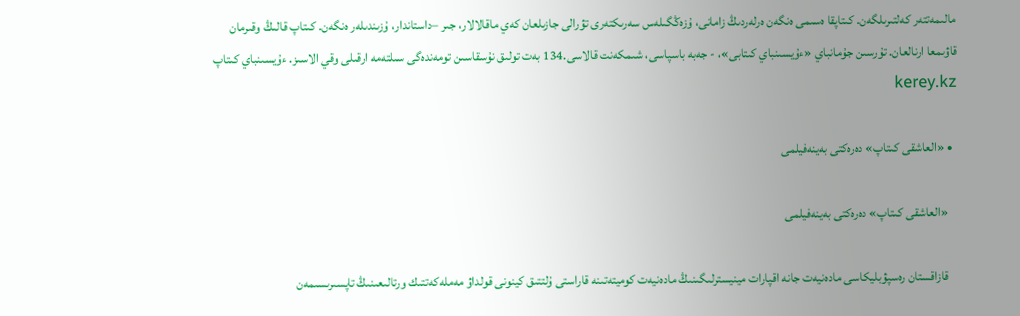مالىمەتتەر كەلتىرىلگەن. كىتاپقا ەسىمى ەنگەن ەرلەردىڭ زامانى، ۇزەڭگىلەس سەرىكتەرى تۋرالى جازىلعان كەي ماقالالار، جىر –داستاندار، ۇزىندىلەر ەنگەن. كىتاپ قالىڭ وقىرمان قاۋىمعا ارنالعان. تۇرسىن جۇمانباي «ءۇيسىنباي كىتابى»، - جەبە باسپاسى، شىمكەنت قالاسى.134 بەت تولىق نۇسقاسىن تومەندەگى سىلتەمە ارقىلى وقي الاسىز. ءۇيسىنباي كىتاپ kerey.kz

  • «العاشقى كىتاپ» دەرەكتى بەينەفيلمى

    «العاشقى كىتاپ» دەرەكتى بەينەفيلمى

    قازاقستان رەسپۋبليكاسى مادەنيەت جانە اقپارات مينيسترلىگىنىڭ مادەنيەت كوميتەتىنە قاراستى ۇلتتىق كينونى قولداۋ مەملەكەتتىك ورتالىعىنىڭ تاپسىرىسىمەن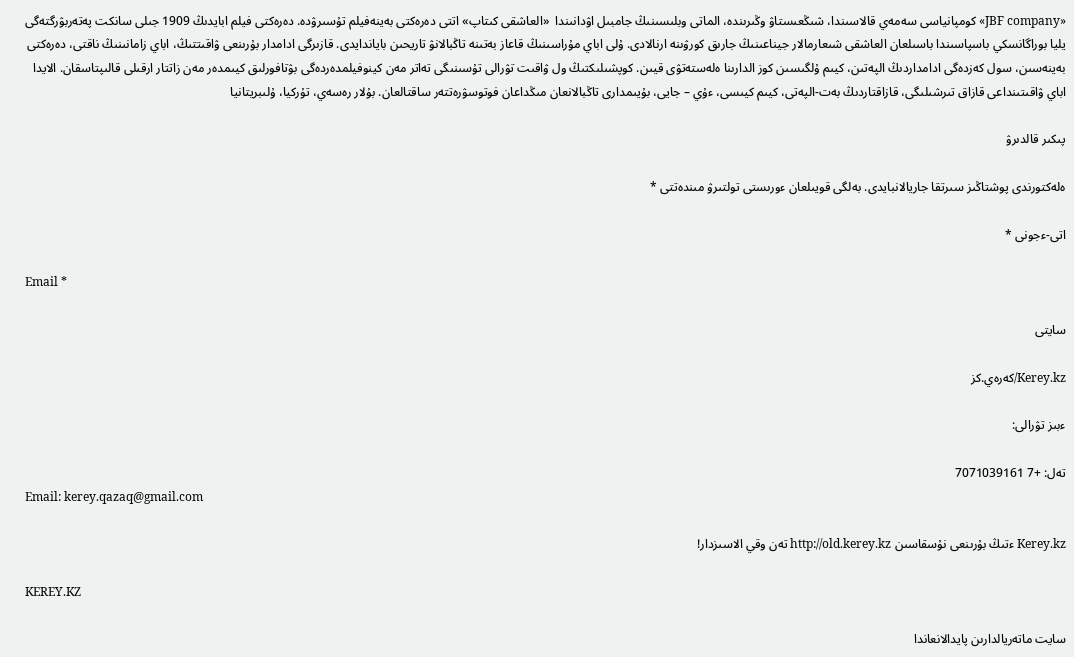«JBF company» كومپانياسى سەمەي قالاسىندا، شىڭعىستاۋ وڭىرىندە، الماتى وبلىسىنىڭ جامبىل اۋدانىندا  «العاشقى كىتاپ» اتتى دەرەكتى بەينەفيلم تۇسىرۋدە. دەرەكتى فيلم ابايدىڭ 1909 جىلى سانكت پەتەربۋرگتەگى يليا بوراگانسكي باسپاسىندا باسىلعان العاشقى شىعارمالار جيناعىنىڭ جارىق كورۋىنە ارنالادى. ۇلى اباي مۇراسىنىڭ قاعاز بەتىنە تاڭبالانۋ تاريحىن باياندايدى. قازىرگى ادامدار بۇرىنعى ۋاقىتتىڭ، اباي زامانىنىڭ ناقتى، دەرەكتى بەينەسىن، سول كەزدەگى ادامداردىڭ الپەتىن، كيىم ۇلگىسىن كوز الدارىنا ەلەستەتۋى قيىن. كوپشىلىكتىڭ ول ۋاقىت تۋرالى تۇسىنىگى تەاتر مەن كينوفيلمدەردەگى بۋتافورلىق كيىمدەر مەن زاتتار ارقىلى قالىپتاسقان. الايدا اباي ۋاقىتىنداعى قازاق تىرشىلىگى، قازاقتاردىڭ بەت-الپەتى، كيىم كيىسى، ءۇي – جايى، بۇيىمدارى تاڭبالانعان مىڭداعان فوتوسۋرەتتەر ساقتالعان. بۇلار رەسەي، تۇركيا، ۇلىبريتانيا

پىكىر قالدىرۋ

ەلەكتورندى پوشتاڭىز سىرتقا جاريالانبايدى. بەلگى قويىلعان ءورىستى تولتىرۋ مىندەتتى *

اتى-ءجونى *

Email *

سايتى

Kerey.kz/كەرەي.كز

ءبىز تۋرالى:

تەل: +7 7071039161
Email: kerey.qazaq@gmail.com

Kerey.kz ءتىڭ بۇرىنعى نۇسقاسىن http://old.kerey.kz تەن وقي الاسىزدار!

KEREY.KZ

سايت ماتەريالدارىن پايدالانعاندا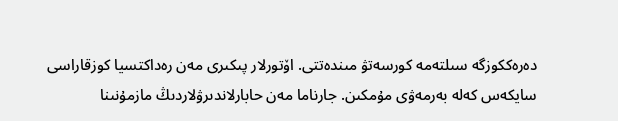دەرەككوزگە سىلتەمە كورسەتۋ مىندەتتى. اۆتورلار پىكىرى مەن رەداكتسيا كوزقاراسى سايكەس كەلە بەرمەۋى مۇمكىن. جارناما مەن حابارلاندىرۋلاردىڭ مازمۇنىنا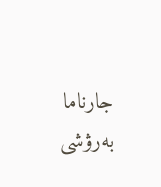جارناما بەرۋشى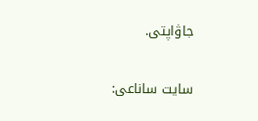جاۋاپتى.

سايت ساناعى: